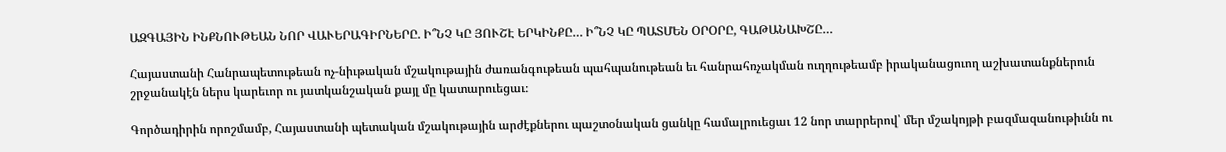ԱԶԳԱՅԻՆ ԻՆՔՆՈՒԹԵԱՆ ՆՈՐ ՎԱՒԵՐԱԳԻՐՆԵՐԸ. Ի՞ՆՉ ԿԸ ՅՈՒՇԷ ԵՐԿԻՆՔԸ… Ի՞ՆՉ ԿԸ ՊԱՏՄԵՆ ՕՐՕՐԸ, ԳԱԹԱՆԱԽՇԸ…

Հայաստանի Հանրապետութեան ոչ-նիւթական մշակութային ժառանգութեան պահպանութեան եւ հանրահռչակման ուղղութեամբ իրականացուող աշխատանքներուն շրջանակէն ներս կարեւոր ու յատկանշական քայլ մը կատարուեցաւ։

Գործադիրին որոշմամբ, Հայաստանի պետական մշակութային արժէքներու պաշտօնական ցանկը համալրուեցաւ 12 նոր տարրերով՝ մեր մշակոյթի բազմազանութիւնն ու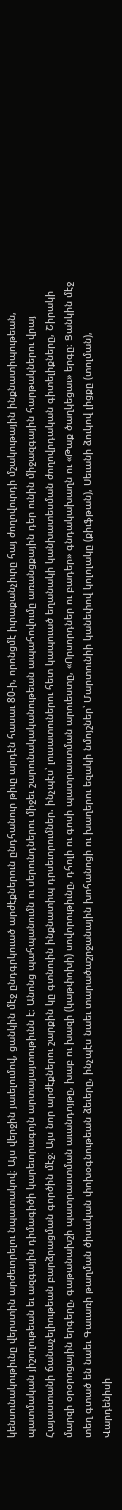կենսունակութիւնը վերստին արժեւորելու նպատակով։ Այս վերջին յաւելումով, ցանկին մէջ ընդգրկուած արժէքներուն ընդհանուր թիւը արդէն հասաւ 80-ի, որոնցմէ իւրաքանչիւրը հայ ժողովուրդի մշակութային ինքնատիպութեան, պատմական յիշողութեան եւ ազգային դիմագիծի կարեւորագոյն արտայայտութիւնն է։ Անոնց պահպանումն ու սերունդներու միջեւ շարունակականութեան ապահովումը առանցքային դեր ունին միջազգային հարթակներու վրայ Հայաստանի ճանաչելիութեան բարձրացման գործին մէջ։ Այս նոր արժէքներու շարքին կը գտնուին ինքնատիպ դրսեւորումներ. ինչպէս՝ լուսատուներու հետ կապուած եղանակի կանխատեսման ժողովրդական գիտելիքները, Շիրակի մարզի օրօրոցային երգերը, գաթանախշի պատրաստման աւանդոյթը, խաբ ու խազի (կաթփոխի) սովորութիւնը, դհոլի ու գոսի պատրաստման արուեստը, «Որսորդներ ու բադեր» գնդակախաղն ու «Թաք ծաղկեցաւ» երգը։ Ցանկին մէջ տեղ գտած են նաեւ Գաւառի թաղման ծիսական փոխօգնութեան ձեւերը, ինչպէս նաեւ տարածաշրջանային խոհանոցի ու խաղերու եզակի նմոյշներ՝ Մարտունիի կանեփով կոլոլակը (քիւֆթան), Սեւանի ձուկով լիցքը (տոլման), Վարդենիսի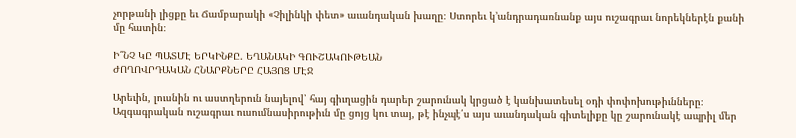չորթանի լիցքը եւ Ճամբարակի «Չիլինկի փետ» աւանդական խաղը։ Ստորեւ կ՚անդրադառնանք այս ուշագրաւ նորեկներէն քանի մը հատին։

Ի՞ՆՉ ԿԸ ՊԱՏՄԷ ԵՐԿԻՆՔԸ. ԵՂԱՆԱԿԻ ԳՈՒՇԱԿՈՒԹԵԱՆ
ԺՈՂՈՎՐԴԱԿԱՆ ՀՆԱՐՔՆԵՐԸ ՀԱՅՈՑ ՄԷՋ

Արեւին, լուսնին ու աստղերուն նայելով՝ հայ գիւղացին դարեր շարունակ կրցած է կանխատեսել օդի փոփոխութիւնները։ Ազգագրական ուշագրաւ ուսումնասիրութիւն մը ցոյց կու տայ, թէ ինչպէ՛ս այս աւանդական գիտելիքը կը շարունակէ ապրիլ մեր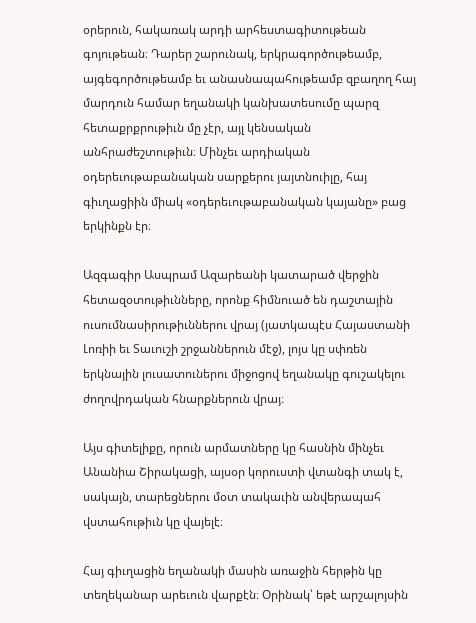օրերուն, հակառակ արդի արհեստագիտութեան գոյութեան։ Դարեր շարունակ, երկրագործութեամբ, այգեգործութեամբ եւ անասնապահութեամբ զբաղող հայ մարդուն համար եղանակի կանխատեսումը պարզ հետաքրքրութիւն մը չէր, այլ կենսական անհրաժեշտութիւն։ Մինչեւ արդիական օդերեւութաբանական սարքերու յայտնուիլը, հայ գիւղացիին միակ «օդերեւութաբանական կայանը» բաց երկինքն էր։

Ազգագիր Ասպրամ Ազարեանի կատարած վերջին հետազօտութիւնները, որոնք հիմնուած են դաշտային ուսումնասիրութիւններու վրայ (յատկապէս Հայաստանի Լոռիի եւ Տաւուշի շրջաններուն մէջ), լոյս կը սփռեն երկնային լուսատուներու միջոցով եղանակը գուշակելու ժողովրդական հնարքներուն վրայ։

Այս գիտելիքը, որուն արմատները կը հասնին մինչեւ Անանիա Շիրակացի, այսօր կորուստի վտանգի տակ է, սակայն, տարեցներու մօտ տակաւին անվերապահ վստահութիւն կը վայելէ։

Հայ գիւղացին եղանակի մասին առաջին հերթին կը տեղեկանար արեւուն վարքէն։ Օրինակ՝ եթէ արշալոյսին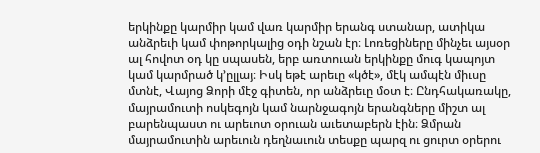երկինքը կարմիր կամ վառ կարմիր երանգ ստանար, ատիկա անձրեւի կամ փոթորկալից օդի նշան էր։ Լոռեցիները մինչեւ այսօր ալ հովոտ օդ կը սպասեն, երբ առտուան երկինքը մուգ կապոյտ կամ կարմրած կ՚ըլլայ։ Իսկ եթէ արեւը «կծէ», մէկ ամպէն միւսը մտնէ, Վայոց Ձորի մէջ գիտեն, որ անձրեւը մօտ է։ Ընդհակառակը, մայրամուտի ոսկեգոյն կամ նարնջագոյն երանգները միշտ ալ բարենպաստ ու արեւոտ օրուան աւետաբերն էին։ Ձմրան մայրամուտին արեւուն դեղնաւուն տեսքը պարզ ու ցուրտ օրերու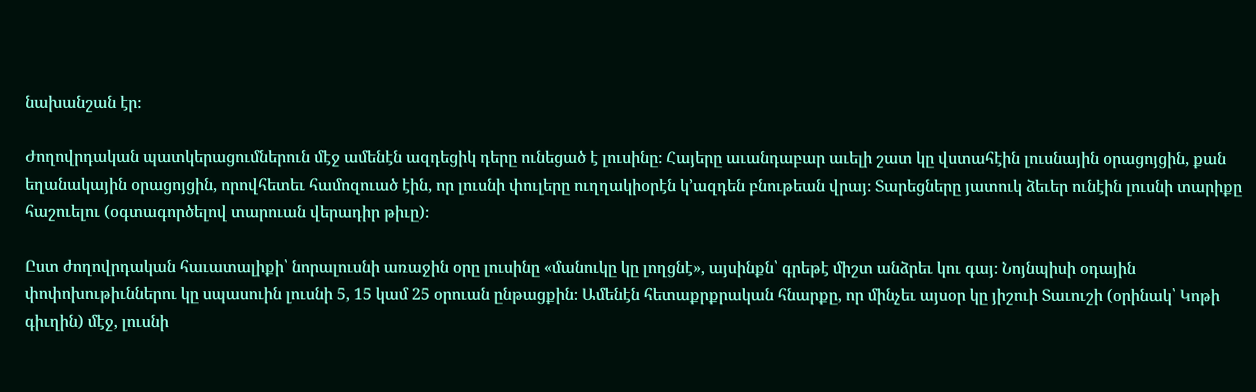նախանշան էր։

Ժողովրդական պատկերացումներուն մէջ ամենէն ազդեցիկ դերը ունեցած է լուսինը։ Հայերը աւանդաբար աւելի շատ կը վստահէին լուսնային օրացոյցին, քան եղանակային օրացոյցին, որովհետեւ համոզուած էին, որ լուսնի փուլերը ուղղակիօրէն կ՚ազդեն բնութեան վրայ։ Տարեցները յատուկ ձեւեր ունէին լուսնի տարիքը հաշուելու (օգտագործելով տարուան վերադիր թիւը)։

Ըստ ժողովրդական հաւատալիքի՝ նորալուսնի առաջին օրը լուսինը «մանուկը կը լողցնէ», այսինքն՝ գրեթէ միշտ անձրեւ կու գայ։ Նոյնպիսի օդային փոփոխութիւններու կը սպասուին լուսնի 5, 15 կամ 25 օրուան ընթացքին։ Ամենէն հետաքրքրական հնարքը, որ մինչեւ այսօր կը յիշուի Տաւուշի (օրինակ՝ Կոթի գիւղին) մէջ, լուսնի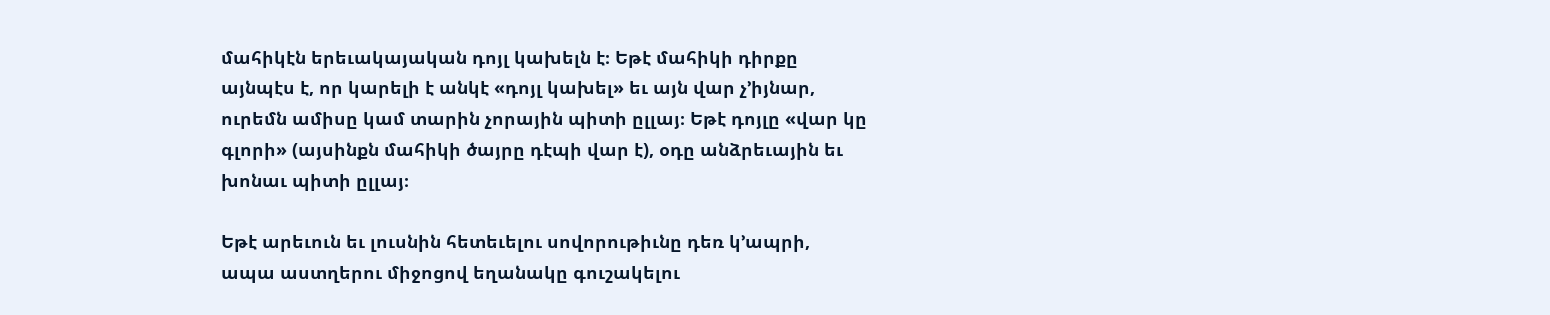մահիկէն երեւակայական դոյլ կախելն է։ Եթէ մահիկի դիրքը այնպէս է, որ կարելի է անկէ «դոյլ կախել» եւ այն վար չ՚իյնար, ուրեմն ամիսը կամ տարին չորային պիտի ըլլայ։ Եթէ դոյլը «վար կը գլորի» (այսինքն մահիկի ծայրը դէպի վար է), օդը անձրեւային եւ խոնաւ պիտի ըլլայ։

Եթէ արեւուն եւ լուսնին հետեւելու սովորութիւնը դեռ կ՚ապրի, ապա աստղերու միջոցով եղանակը գուշակելու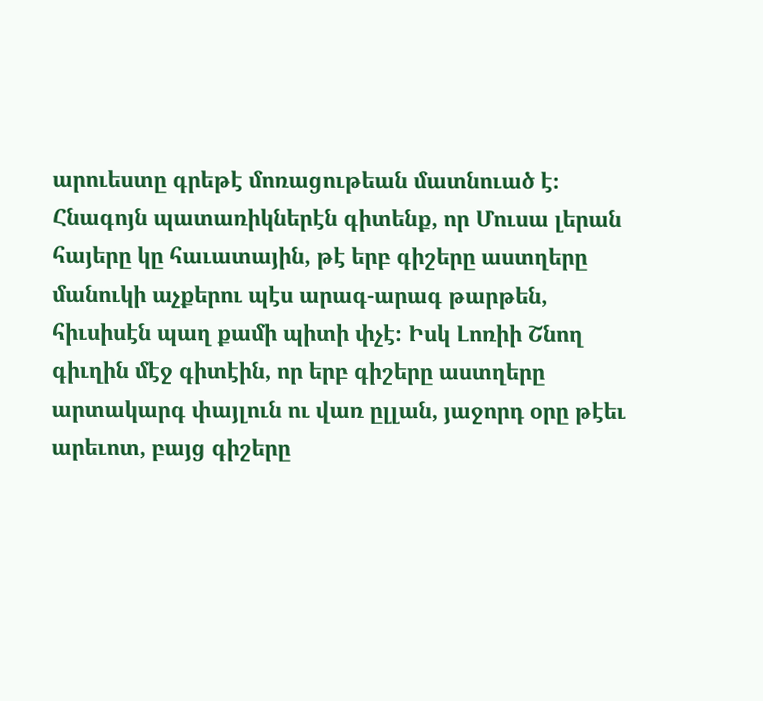արուեստը գրեթէ մոռացութեան մատնուած է։ Հնագոյն պատառիկներէն գիտենք, որ Մուսա լերան հայերը կը հաւատային, թէ երբ գիշերը աստղերը մանուկի աչքերու պէս արագ-արագ թարթեն, հիւսիսէն պաղ քամի պիտի փչէ։ Իսկ Լոռիի Շնող գիւղին մէջ գիտէին, որ երբ գիշերը աստղերը արտակարգ փայլուն ու վառ ըլլան, յաջորդ օրը թէեւ արեւոտ, բայց գիշերը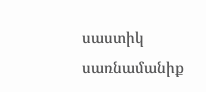սաստիկ սառնամանիք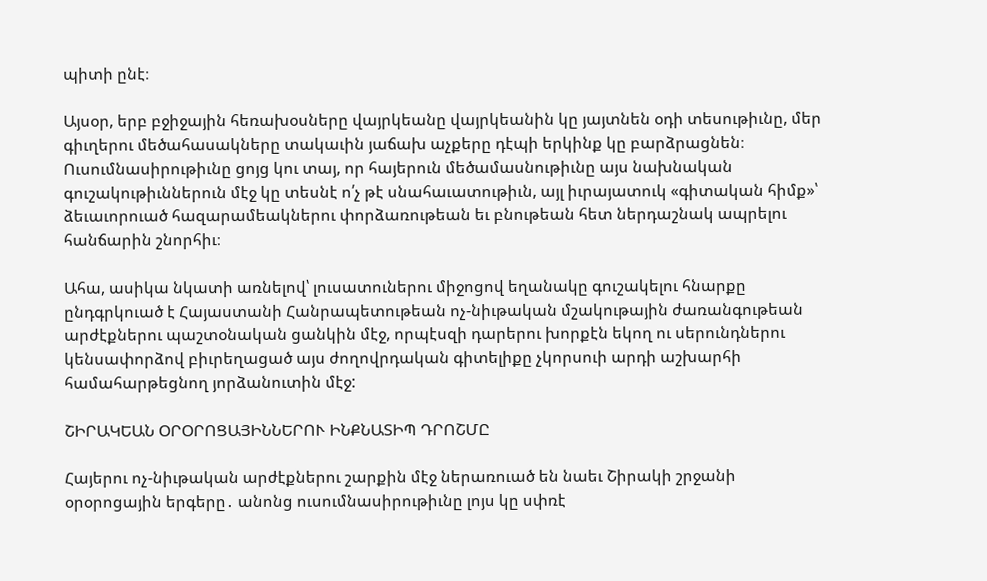պիտի ընէ։

Այսօր, երբ բջիջային հեռախօսները վայրկեանը վայրկեանին կը յայտնեն օդի տեսութիւնը, մեր գիւղերու մեծահասակները տակաւին յաճախ աչքերը դէպի երկինք կը բարձրացնեն։ Ուսումնասիրութիւնը ցոյց կու տայ, որ հայերուն մեծամասնութիւնը այս նախնական գուշակութիւններուն մէջ կը տեսնէ ո՛չ թէ սնահաւատութիւն, այլ իւրայատուկ «գիտական հիմք»՝ ձեւաւորուած հազարամեակներու փորձառութեան եւ բնութեան հետ ներդաշնակ ապրելու հանճարին շնորհիւ։

Ահա, ասիկա նկատի առնելով՝ լուսատուներու միջոցով եղանակը գուշակելու հնարքը ընդգրկուած է Հայաստանի Հանրապետութեան ոչ-նիւթական մշակութային ժառանգութեան արժէքներու պաշտօնական ցանկին մէջ, որպէսզի դարերու խորքէն եկող ու սերունդներու կենսափորձով բիւրեղացած այս ժողովրդական գիտելիքը չկորսուի արդի աշխարհի համահարթեցնող յորձանուտին մէջ:

ՇԻՐԱԿԵԱՆ ՕՐՕՐՈՑԱՅԻՆՆԵՐՈՒ ԻՆՔՆԱՏԻՊ ԴՐՈՇՄԸ

Հայերու ոչ-նիւթական արժէքներու շարքին մէջ ներառուած են նաեւ Շիրակի շրջանի օրօրոցային երգերը․ անոնց ուսումնասիրութիւնը լոյս կը սփռէ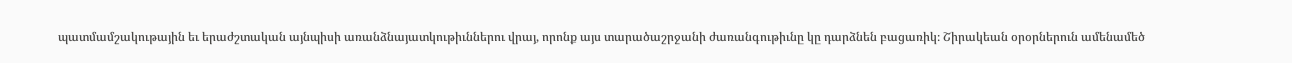պատմամշակութային եւ երաժշտական այնպիսի առանձնայատկութիւններու վրայ, որոնք այս տարածաշրջանի ժառանգութիւնը կը դարձնեն բացառիկ։ Շիրակեան օրօրներուն ամենամեծ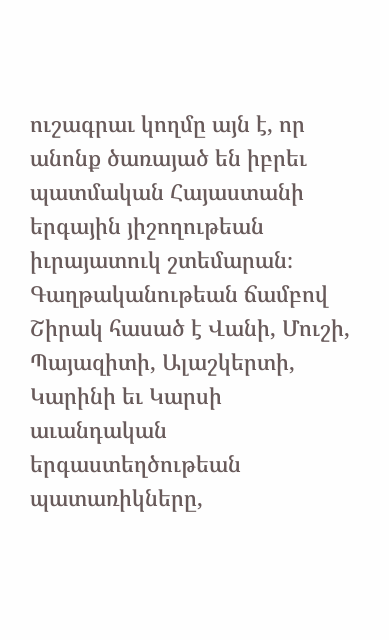ուշագրաւ կողմը այն է, որ անոնք ծառայած են իբրեւ պատմական Հայաստանի երգային յիշողութեան իւրայատուկ շտեմարան։ Գաղթականութեան ճամբով Շիրակ հասած է Վանի, Մուշի, Պայազիտի, Ալաշկերտի, Կարինի եւ Կարսի աւանդական երգաստեղծութեան պատառիկները,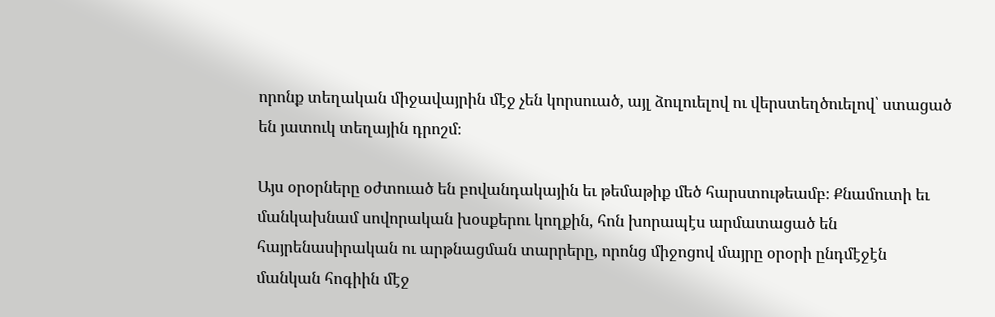որոնք տեղական միջավայրին մէջ չեն կորսուած, այլ ձուլուելով ու վերստեղծուելով՝ ստացած են յատուկ տեղային դրոշմ։

Այս օրօրները օժտուած են բովանդակային եւ թեմաթիք մեծ հարստութեամբ։ Քնամուտի եւ մանկախնամ սովորական խօսքերու կողքին, հոն խորապէս արմատացած են հայրենասիրական ու արթնացման տարրերը, որոնց միջոցով մայրը օրօրի ընդմէջէն մանկան հոգիին մէջ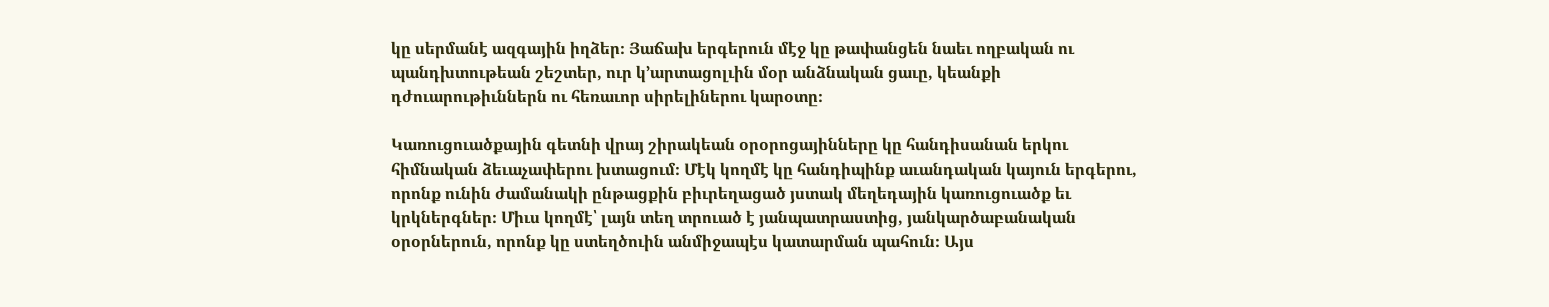կը սերմանէ ազգային իղձեր։ Յաճախ երգերուն մէջ կը թափանցեն նաեւ ողբական ու պանդխտութեան շեշտեր, ուր կ՚արտացոլւին մօր անձնական ցաւը, կեանքի դժուարութիւններն ու հեռաւոր սիրելիներու կարօտը։

Կառուցուածքային գետնի վրայ շիրակեան օրօրոցայինները կը հանդիսանան երկու հիմնական ձեւաչափերու խտացում։ Մէկ կողմէ կը հանդիպինք աւանդական կայուն երգերու, որոնք ունին ժամանակի ընթացքին բիւրեղացած յստակ մեղեդային կառուցուածք եւ կրկներգներ։ Միւս կողմէ՝ լայն տեղ տրուած է յանպատրաստից, յանկարծաբանական օրօրներուն, որոնք կը ստեղծուին անմիջապէս կատարման պահուն։ Այս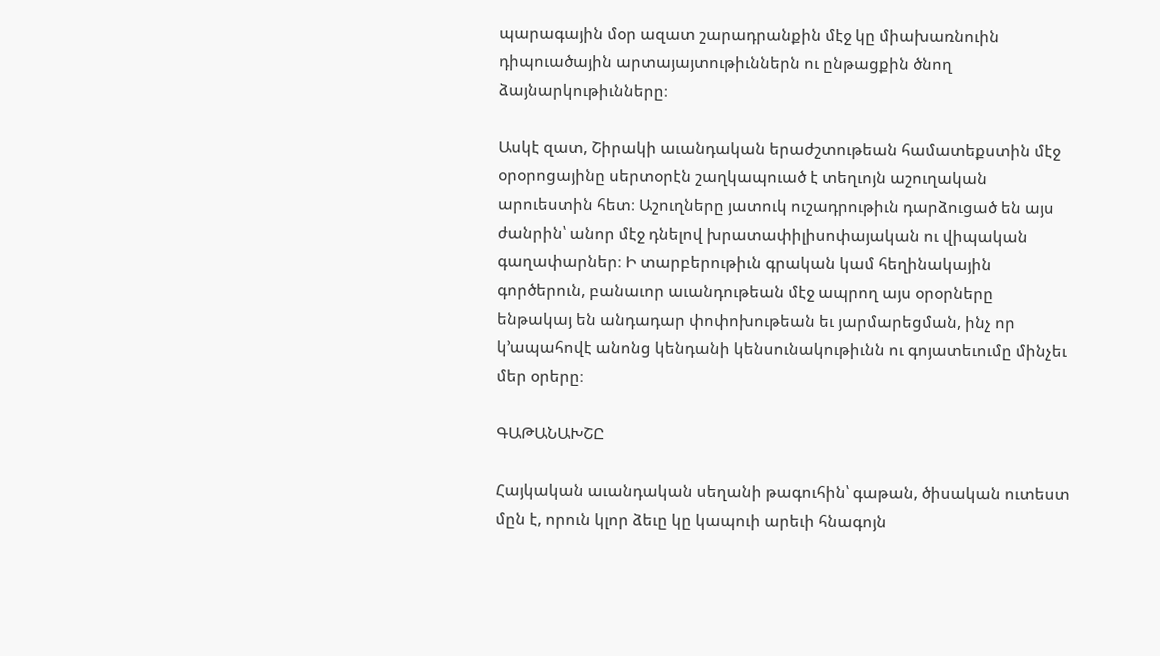պարագային մօր ազատ շարադրանքին մէջ կը միախառնուին դիպուածային արտայայտութիւններն ու ընթացքին ծնող ձայնարկութիւնները։

Ասկէ զատ, Շիրակի աւանդական երաժշտութեան համատեքստին մէջ օրօրոցայինը սերտօրէն շաղկապուած է տեղւոյն աշուղական արուեստին հետ։ Աշուղները յատուկ ուշադրութիւն դարձուցած են այս ժանրին՝ անոր մէջ դնելով խրատափիլիսոփայական ու վիպական գաղափարներ։ Ի տարբերութիւն գրական կամ հեղինակային գործերուն, բանաւոր աւանդութեան մէջ ապրող այս օրօրները ենթակայ են անդադար փոփոխութեան եւ յարմարեցման, ինչ որ կ՚ապահովէ անոնց կենդանի կենսունակութիւնն ու գոյատեւումը մինչեւ մեր օրերը։

ԳԱԹԱՆԱԽՇԸ

Հայկական աւանդական սեղանի թագուհին՝ գաթան, ծիսական ուտեստ մըն է, որուն կլոր ձեւը կը կապուի արեւի հնագոյն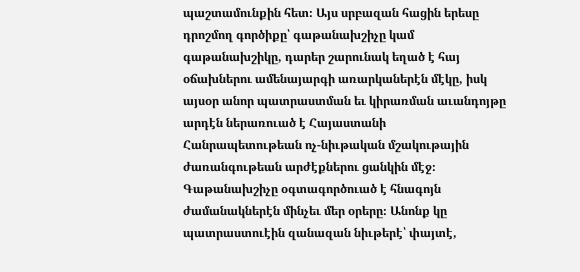պաշտամունքին հետ։ Այս սրբազան հացին երեսը դրոշմող գործիքը՝ գաթանախշիչը կամ գաթանախշիկը, դարեր շարունակ եղած է հայ օճախներու ամենայարգի առարկաներէն մէկը, իսկ այսօր անոր պատրաստման եւ կիրառման աւանդոյթը արդէն ներառուած է Հայաստանի Հանրապետութեան ոչ-նիւթական մշակութային ժառանգութեան արժէքներու ցանկին մէջ։ Գաթանախշիչը օգտագործուած է հնագոյն ժամանակներէն մինչեւ մեր օրերը։ Անոնք կը պատրաստուէին զանազան նիւթերէ՝ փայտէ,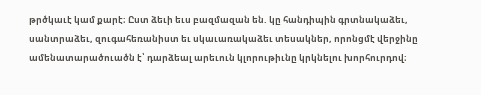թրծկաւէ կամ քարէ։ Ըստ ձեւի եւս բազմազան են. կը հանդիպին գրտնակաձեւ, սանտրաձեւ, զուգահեռանիստ եւ սկաւառակաձեւ տեսակներ, որոնցմէ վերջինը ամենատարածուածն է՝ դարձեալ արեւուն կլորութիւնը կրկնելու խորհուրդով։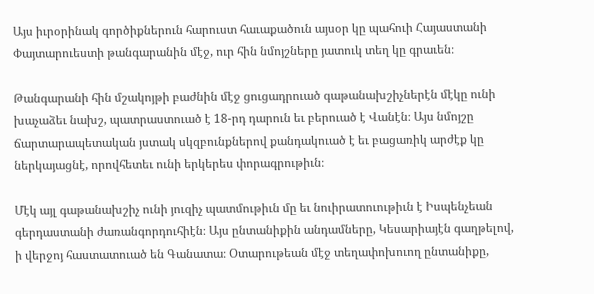Այս իւրօրինակ գործիքներուն հարուստ հաւաքածուն այսօր կը պահուի Հայաստանի Փայտարուեստի թանգարանին մէջ, ուր հին նմոյշները յատուկ տեղ կը գրաւեն։

Թանգարանի հին մշակոյթի բաժնին մէջ ցուցադրուած գաթանախշիչներէն մէկը ունի խաչաձեւ նախշ, պատրաստուած է 18-րդ դարուն եւ բերուած է Վանէն։ Այս նմոյշը ճարտարապետական յստակ սկզբունքներով քանդակուած է եւ բացառիկ արժէք կը ներկայացնէ, որովհետեւ ունի երկերես փորագրութիւն։

Մէկ այլ գաթանախշիչ ունի յուզիչ պատմութիւն մը եւ նուիրատուութիւն է Իսպենչեան գերդաստանի ժառանգորդուհիէն։ Այս ընտանիքին անդամները, Կեսարիայէն գաղթելով, ի վերջոյ հաստատուած են Գանատա։ Օտարութեան մէջ տեղափոխուող ընտանիքը,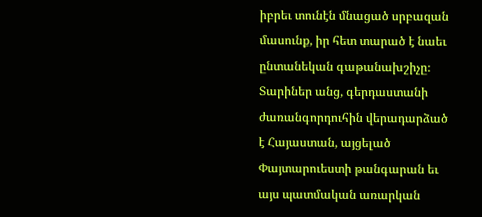իբրեւ տունէն մնացած սրբազան մասունք, իր հետ տարած է նաեւ ընտանեկան գաթանախշիչը։ Տարիներ անց, գերդաստանի ժառանգորդուհին վերադարձած է Հայաստան, այցելած Փայտարուեստի թանգարան եւ այս պատմական առարկան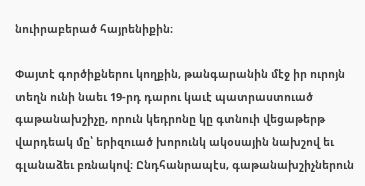նուիրաբերած հայրենիքին։

Փայտէ գործիքներու կողքին, թանգարանին մէջ իր ուրոյն տեղն ունի նաեւ 19-րդ դարու կաւէ պատրաստուած գաթանախշիչը, որուն կեդրոնը կը գտնուի վեցաթերթ վարդեակ մը՝ երիզուած խորունկ ակօսային նախշով եւ գլանաձեւ բռնակով։ Ընդհանրապէս, գաթանախշիչներուն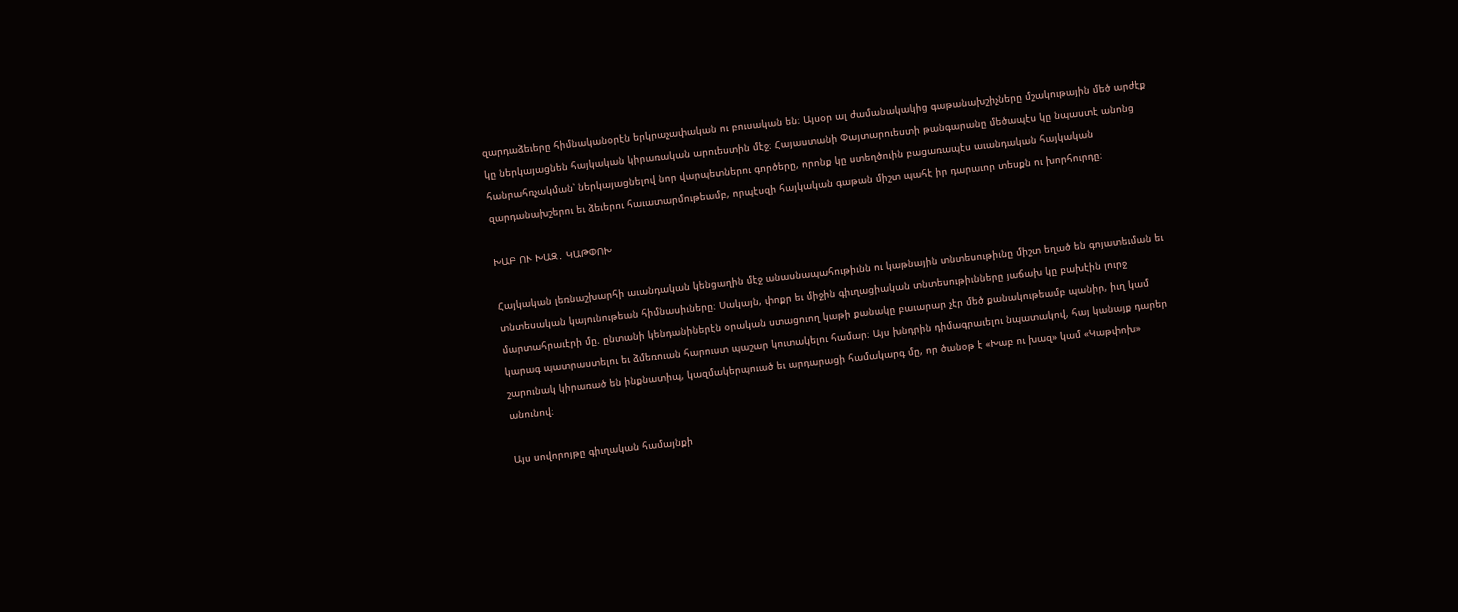զարդաձեւերը հիմնականօրէն երկրաչափական ու բուսական են։ Այսօր ալ ժամանակակից գաթանախշիչները մշակութային մեծ արժէք կը ներկայացնեն հայկական կիրառական արուեստին մէջ։ Հայաստանի Փայտարուեստի թանգարանը մեծապէս կը նպաստէ անոնց հանրահռչակման՝ ներկայացնելով նոր վարպետներու գործերը, որոնք կը ստեղծուին բացառապէս աւանդական հայկական զարդանախշերու եւ ձեւերու հաւատարմութեամբ, որպէսզի հայկական գաթան միշտ պահէ իր դարաւոր տեսքն ու խորհուրդը։

ԽԱԲ ՈՒ ԽԱԶ․ ԿԱԹՓՈԽ

Հայկական լեռնաշխարհի աւանդական կենցաղին մէջ անասնապահութիւնն ու կաթնային տնտեսութիւնը միշտ եղած են գոյատեւման եւ տնտեսական կայունութեան հիմնասիւները։ Սակայն, փոքր եւ միջին գիւղացիական տնտեսութիւնները յաճախ կը բախէին լուրջ մարտահրաւէրի մը. ընտանի կենդանիներէն օրական ստացուող կաթի քանակը բաւարար չէր մեծ քանակութեամբ պանիր, իւղ կամ կարագ պատրաստելու եւ ձմեռուան հարուստ պաշար կուտակելու համար։ Այս խնդրին դիմագրաւելու նպատակով, հայ կանայք դարեր շարունակ կիրառած են ինքնատիպ, կազմակերպուած եւ արդարացի համակարգ մը, որ ծանօթ է «Խաբ ու խազ» կամ «Կաթփոխ» անունով։

Այս սովորոյթը գիւղական համայնքի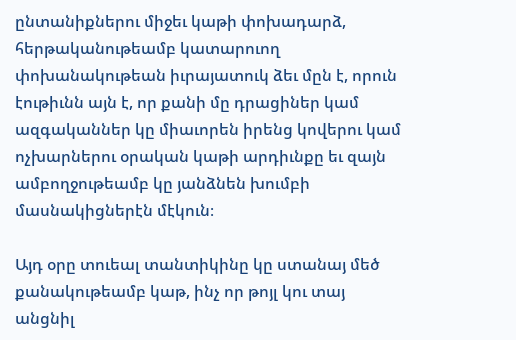ընտանիքներու միջեւ կաթի փոխադարձ, հերթականութեամբ կատարուող փոխանակութեան իւրայատուկ ձեւ մըն է, որուն էութիւնն այն է, որ քանի մը դրացիներ կամ ազգականներ կը միաւորեն իրենց կովերու կամ ոչխարներու օրական կաթի արդիւնքը եւ զայն ամբողջութեամբ կը յանձնեն խումբի մասնակիցներէն մէկուն։

Այդ օրը տուեալ տանտիկինը կը ստանայ մեծ քանակութեամբ կաթ, ինչ որ թոյլ կու տայ անցնիլ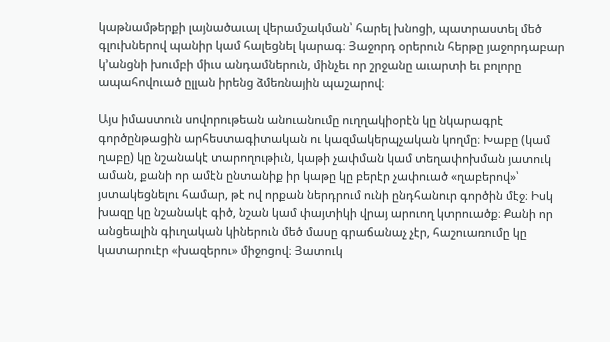կաթնամթերքի լայնածաւալ վերամշակման՝ հարել խնոցի, պատրաստել մեծ գլուխներով պանիր կամ հալեցնել կարագ։ Յաջորդ օրերուն հերթը յաջորդաբար կ՚անցնի խումբի միւս անդամներուն, մինչեւ որ շրջանը աւարտի եւ բոլորը ապահովուած ըլլան իրենց ձմեռնային պաշարով։

Այս իմաստուն սովորութեան անուանումը ուղղակիօրէն կը նկարագրէ գործընթացին արհեստագիտական ու կազմակերպչական կողմը։ Խաբը (կամ ղաբը) կը նշանակէ տարողութիւն, կաթի չափման կամ տեղափոխման յատուկ աման, քանի որ ամէն ընտանիք իր կաթը կը բերէր չափուած «ղաբերով»՝ յստակեցնելու համար, թէ ով որքան ներդրում ունի ընդհանուր գործին մէջ։ Իսկ խազը կը նշանակէ գիծ, նշան կամ փայտիկի վրայ արուող կտրուածք։ Քանի որ անցեալին գիւղական կիներուն մեծ մասը գրաճանաչ չէր, հաշուառումը կը կատարուէր «խազերու» միջոցով։ Յատուկ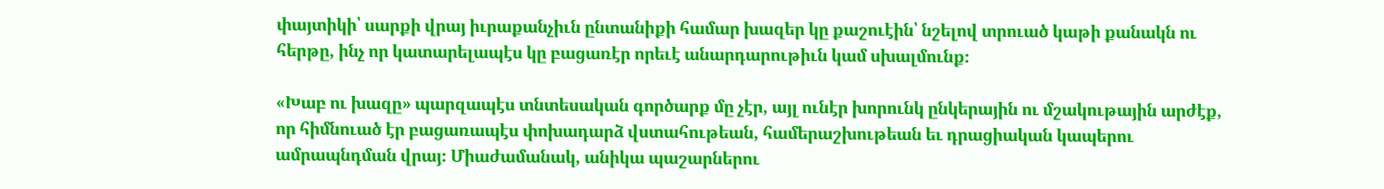փայտիկի՝ սարքի վրայ իւրաքանչիւն ընտանիքի համար խազեր կը քաշուէին՝ նշելով տրուած կաթի քանակն ու հերթը, ինչ որ կատարելապէս կը բացառէր որեւէ անարդարութիւն կամ սխալմունք։

«Խաբ ու խազը» պարզապէս տնտեսական գործարք մը չէր, այլ ունէր խորունկ ընկերային ու մշակութային արժէք, որ հիմնուած էր բացառապէս փոխադարձ վստահութեան, համերաշխութեան եւ դրացիական կապերու ամրապնդման վրայ։ Միաժամանակ, անիկա պաշարներու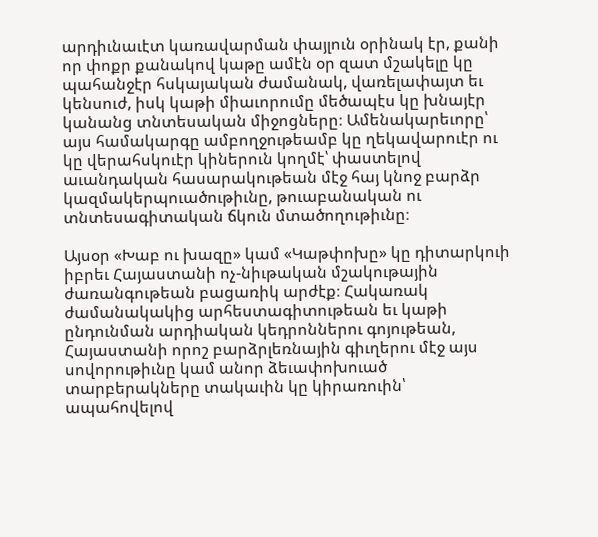արդիւնաւէտ կառավարման փայլուն օրինակ էր, քանի որ փոքր քանակով կաթը ամէն օր զատ մշակելը կը պահանջէր հսկայական ժամանակ, վառելափայտ եւ կենսուժ, իսկ կաթի միաւորումը մեծապէս կը խնայէր կանանց տնտեսական միջոցները։ Ամենակարեւորը՝ այս համակարգը ամբողջութեամբ կը ղեկավարուէր ու կը վերահսկուէր կիներուն կողմէ՝ փաստելով աւանդական հասարակութեան մէջ հայ կնոջ բարձր կազմակերպուածութիւնը, թուաբանական ու տնտեսագիտական ճկուն մտածողութիւնը։

Այսօր «Խաբ ու խազը» կամ «Կաթփոխը» կը դիտարկուի իբրեւ Հայաստանի ոչ-նիւթական մշակութային ժառանգութեան բացառիկ արժէք։ Հակառակ ժամանակակից արհեստագիտութեան եւ կաթի ընդունման արդիական կեդրոններու գոյութեան, Հայաստանի որոշ բարձրլեռնային գիւղերու մէջ այս սովորութիւնը կամ անոր ձեւափոխուած տարբերակները տակաւին կը կիրառուին՝ ապահովելով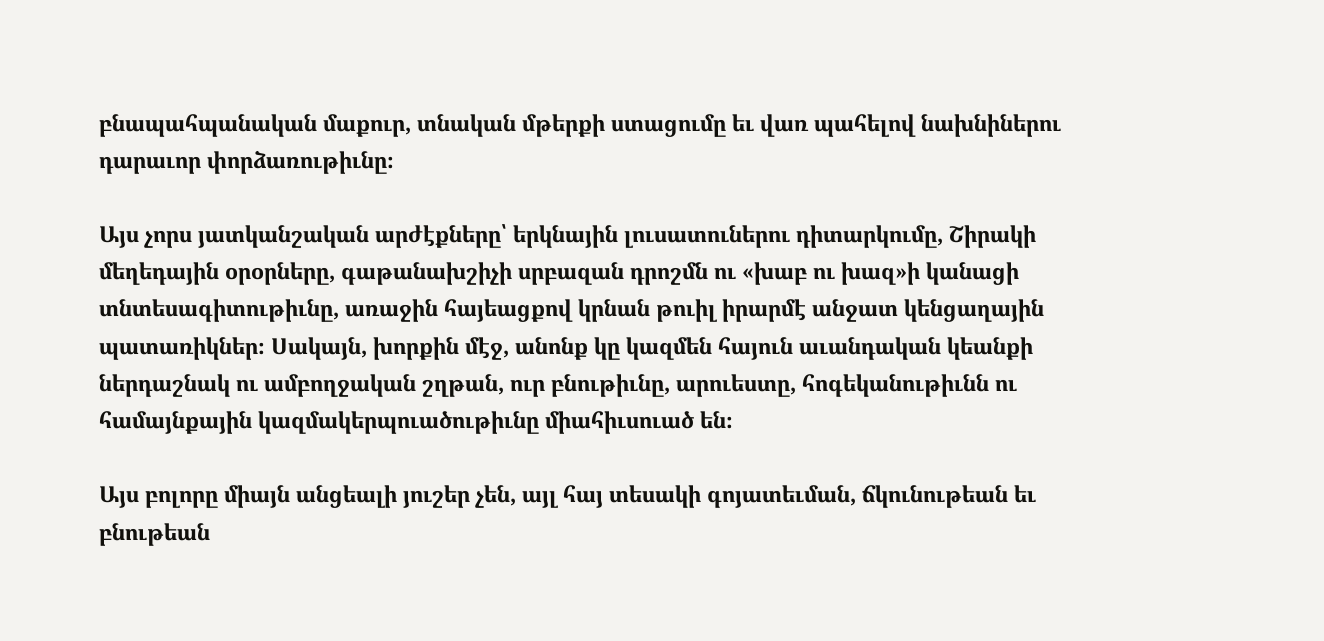բնապահպանական մաքուր, տնական մթերքի ստացումը եւ վառ պահելով նախնիներու դարաւոր փորձառութիւնը։

Այս չորս յատկանշական արժէքները՝ երկնային լուսատուներու դիտարկումը, Շիրակի մեղեդային օրօրները, գաթանախշիչի սրբազան դրոշմն ու «խաբ ու խազ»ի կանացի տնտեսագիտութիւնը, առաջին հայեացքով կրնան թուիլ իրարմէ անջատ կենցաղային պատառիկներ։ Սակայն, խորքին մէջ, անոնք կը կազմեն հայուն աւանդական կեանքի ներդաշնակ ու ամբողջական շղթան, ուր բնութիւնը, արուեստը, հոգեկանութիւնն ու համայնքային կազմակերպուածութիւնը միահիւսուած են։

Այս բոլորը միայն անցեալի յուշեր չեն, այլ հայ տեսակի գոյատեւման, ճկունութեան եւ բնութեան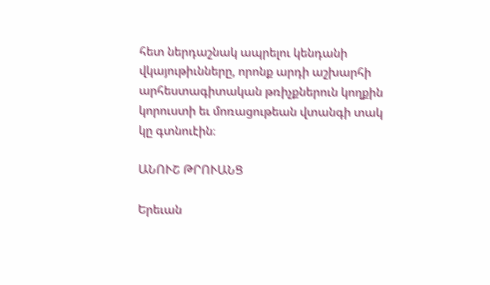հետ ներդաշնակ ապրելու կենդանի վկայութիւնները, որոնք արդի աշխարհի արհեստագիտական թռիչքներուն կողքին կորուստի եւ մոռացութեան վտանգի տակ կը գտնուէին։

ԱՆՈՒՇ ԹՐՈՒԱՆՑ

Երեւան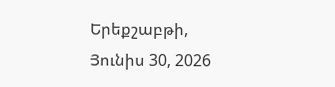Երեքշաբթի, Յունիս 30, 2026